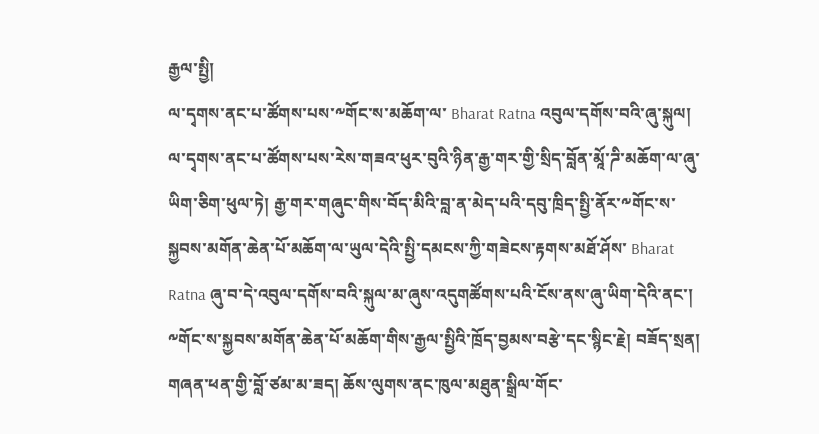རྒྱལ་སྤྱི།
ལ་དྭགས་ནང་པ་ཚོགས་པས་༸གོང་ས་མཆོག་ལ་ Bharat Ratna འབུལ་དགོས་བའི་ཞུ་སྐུལ།
ལ་དྭགས་ནང་པ་ཚོགས་པས་རེས་གཟའ་ཕུར་བུའི་ཉིན་རྒྱ་གར་གྱི་སྲིད་བློན་མཱོ་ཌི་མཆོག་ལ་ཞུ་ཡིག་ཅིག་ཕུལ་ཏེ། རྒྱ་གར་གཞུང་གིས་བོད་མིའི་བླ་ན་མེད་པའི་དབུ་ཁྲིད་སྤྱི་ནོར་༸གོང་ས་སྐྱབས་མགོན་ཆེན་པོ་མཆོག་ལ་ཡུལ་དེའི་སྤྱི་དམངས་ཀྱི་གཟེངས་རྟགས་མཐོ་ཤོས་ Bharat Ratna ཞུ་བ་དེ་འབུལ་དགོས་བའི་སྐུལ་མ་ཞུས་འདུགཚོགས་པའི་ངོས་ནས་ཞུ་ཡིག་དེའི་ནང་། ༸གོང་ས་སྐྱབས་མགོན་ཆེན་པོ་མཆོག་གིས་རྒྱལ་སྤྱིའི་ཁྲོད་བྱམས་བརྩེ་དང་སྙིང་རྗེ། བཟོད་སྲན། གཞན་ཕན་གྱི་བློ་ཙམ་མ་ཟད། ཆོས་ལུགས་ནང་ཁུལ་མཐུན་སྒྲིལ་གོང་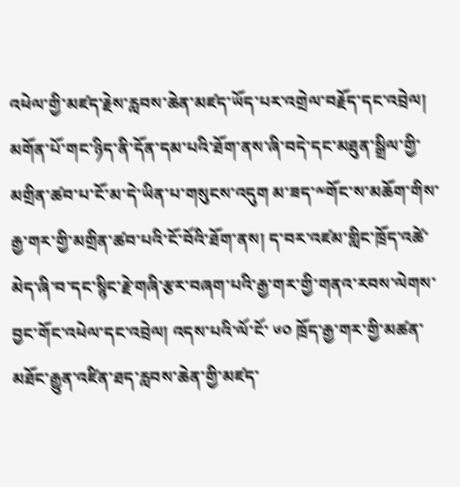འཕེལ་གྱི་མཛད་རྗེས་རླབས་ཆེན་མཛད་ཡོད་པར་འགྲེལ་བརྗོད་དང་འབྲེལ། མགོན་པོ་གང་ཉིད་ནི་དོན་དམ་པའི་ཐོག་ནས་ཞི་བདེ་དང་མཐུན་སྒྲིལ་གྱི་མགྲིན་ཚབ་པ་ངོ་མ་དེ་ཡིན་པ་གསུངས་འདུག མ་ཟད་༸གོང་ས་མཆོག་གིས་རྒྱ་གར་གྱི་མགྲིན་ཚབ་པའི་ངོ་བོའི་ཐོག་ནས། ད་བར་འཛམ་གླིང་ཁྲོད་འཚེ་མེད་ཞི་བ་དང་སྙིང་རྗེ་གཞི་རྩར་བཞག་པའི་རྒྱ་གར་གྱི་གནའ་རབས་ལེགས་བྱང་གོང་འཕེལ་དང་འབྲེལ། འདས་པའི་ལོ་ངོ་ ༦༠ ཁྲོད་རྒྱ་གར་གྱི་མཚན་མཐོང་རྒྱུན་འཛིན་ཐད་རླབས་ཆེན་གྱི་མཛད་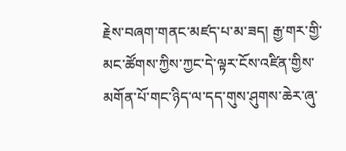རྗེས་བཞག་གནང་མཛད་པ་མ་ཟད། རྒྱ་གར་གྱི་མང་ཚོགས་ཀྱིས་ཀྱང་དེ་ལྟར་ངོས་འཛིན་གྱིས་མགོན་པོ་གང་ཉིད་ལ་དད་གུས་ཤུགས་ཆེར་ཞུ་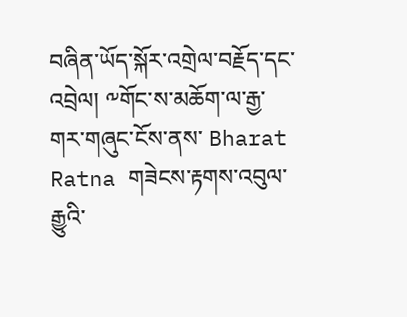བཞིན་ཡོད་སྐོར་འགྲེལ་བརྗོད་དང་འབྲེལ། ༸གོང་ས་མཆོག་ལ་རྒྱ་གར་གཞུང་ངོས་ནས་ Bharat Ratna གཟེངས་རྟགས་འབུལ་རྒྱུའི་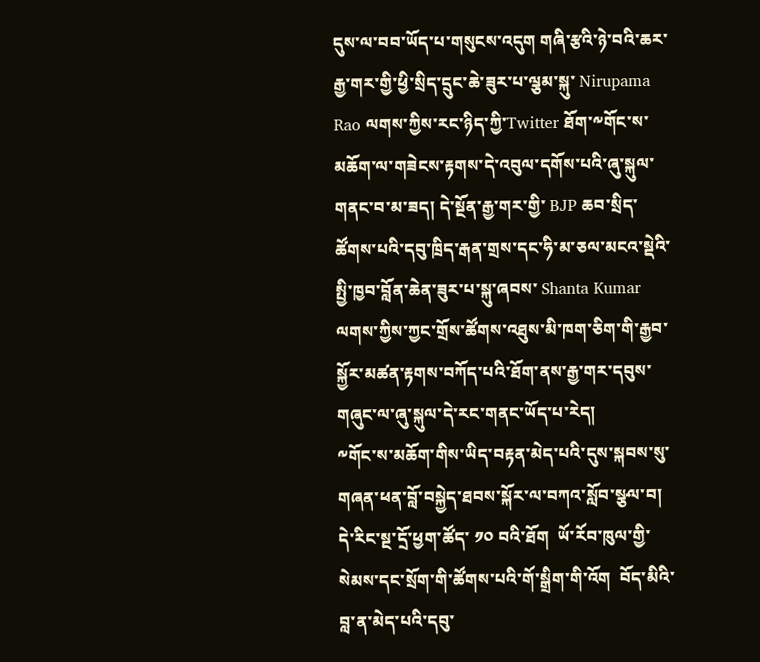དུས་ལ་བབ་ཡོད་པ་གསུངས་འདུག གཞི་རྩའི་ཉེ་བའི་ཆར་རྒྱ་གར་གྱི་ཕྱི་སྲིད་དྲུང་ཆེ་ཟུར་པ་ལྕམ་སྐུ་ Nirupama Rao ལགས་ཀྱིས་རང་ཉིད་ཀྱི་Twitter ཐོག་༸གོང་ས་མཆོག་ལ་གཟེངས་རྟགས་དེ་འབུལ་དགོས་པའི་ཞུ་སྐུལ་གནང་བ་མ་ཟད། དེ་སྔོན་རྒྱ་གར་གྱི་ BJP ཆབ་སྲིད་ཚོགས་པའི་དབུ་ཁྲིད་རྒན་གྲས་དང་ཧི་མ་ཅལ་མངའ་སྡེའི་སྤྱི་ཁྱབ་བློན་ཆེན་ཟུར་པ་སྐུ་ཞབས་ Shanta Kumar ལགས་ཀྱིས་ཀྱང་གྲོས་ཚོགས་འཐུས་མི་ཁག་ཅིག་གི་རྒྱབ་སྐྱོར་མཚན་རྟགས་བཀོད་པའི་ཐོག་ནས་རྒྱ་གར་དབུས་གཞུང་ལ་ཞུ་སྐུལ་དེ་རང་གནང་ཡོད་པ་རེད།
༸གོང་ས་མཆོག་གིས་ཡིད་བརྟན་མེད་པའི་དུས་སྐབས་སུ་གཞན་ཕན་བློ་བསྐྱེད་ཐབས་སྐོར་ལ་བཀའ་སློབ་སྩལ་བ།
དེ་རིང་སྔ་དྲོ་ཕྱག་ཚོད་ ༡༠ བའི་ཐོག  ཡོ་རོབ་ཁུལ་གྱི་སེམས་དང་སྲོག་གི་ཚོགས་པའི་གོ་སྒྲིག་གི་འོག  བོད་མིའི་བླ་ན་མེད་པའི་དབུ་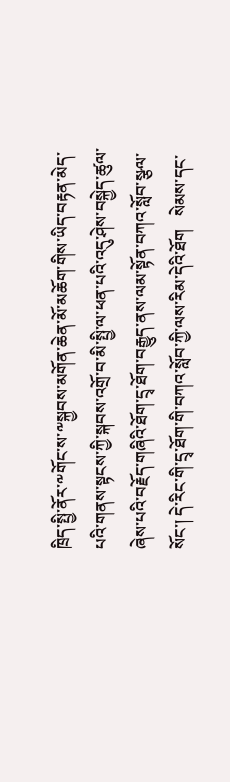ཁྲིད་སྤྱི་ནོར་༸གོང་ས་༸སྐྱབས་མགོན་ཆེན་མོ་མཆོག་གིས་ཡིད་བརྟན་མེད་པའི་གནས་སྟངས་ཀྱི་སྐབས་འགྲོ་བ་མི་སྤྱི་ལ་ཕན་པའི་འདུ་ཤེས་བསྐྱེད་ཚུལ་ཞེས་པའི་བརྗོད་གཞིའི་ཐོག་དྲྭ་ཐོག་བརྒྱུད་ནས་ལམ་སྟོན་བཀའ་སློབ་སྩལ་སོང་། དེ་རིང་གི་དྲྭ་ཐོག་གི་བཀའ་སློབ་ཀྱི་ལས་རིམ་དེའི་ཐོག   སེམས་དང་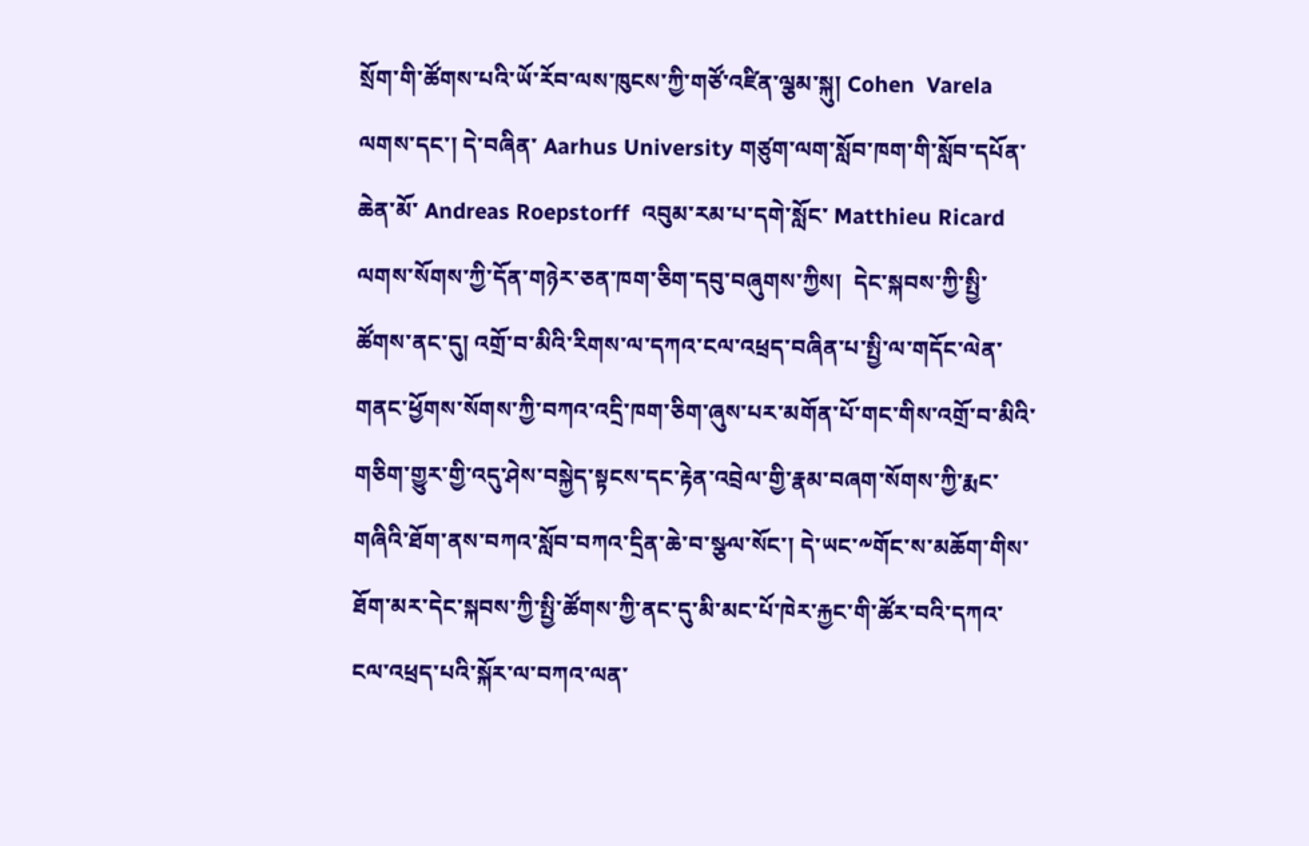སྲོག་གི་ཚོགས་པའི་ཡོ་རོབ་ལས་ཁུངས་ཀྱི་གཙོ་འཛིན་ལྕམ་སྐུ། Cohen  Varela  ལགས་དང་། དེ་བཞིན་ Aarhus University གཙུག་ལག་སློབ་ཁག་གི་སློབ་དཔོན་ཆེན་མོ་ Andreas Roepstorff  འབུམ་རམ་པ་དགེ་སློང་ Matthieu Ricard ལགས་སོགས་ཀྱི་དོན་གཉེར་ཅན་ཁག་ཅིག་དབུ་བཞུགས་ཀྱིས།  དེང་སྐབས་ཀྱི་སྤྱི་ཚོགས་ནང་དུ། འགྲོ་བ་མིའི་རིགས་ལ་དཀའ་ངལ་འཕྲད་བཞིན་པ་སྤྱི་ལ་གདོང་ལེན་གནང་ཕྱོགས་སོགས་ཀྱི་བཀའ་འདྲི་ཁག་ཅིག་ཞུས་པར་མགོན་པོ་གང་གིས་འགྲོ་བ་མིའི་གཅིག་གྱུར་གྱི་འདུ་ཤེས་བསྐྱེད་སྟངས་དང་རྟེན་འབྲེལ་གྱི་རྣམ་བཞག་སོགས་ཀྱི་རྨང་གཞིའི་ཐོག་ནས་བཀའ་སློབ་བཀའ་དྲིན་ཆེ་བ་སྩལ་སོང་། དེ་ཡང་༸གོང་ས་མཆོག་གིས་ཐོག་མར་དེང་སྐབས་ཀྱི་སྤྱི་ཚོགས་ཀྱི་ནང་དུ་མི་མང་པོ་ཁེར་རྐྱང་གི་ཚོར་བའི་དཀའ་ངལ་འཕྲད་པའི་སྐོར་ལ་བཀའ་ལན་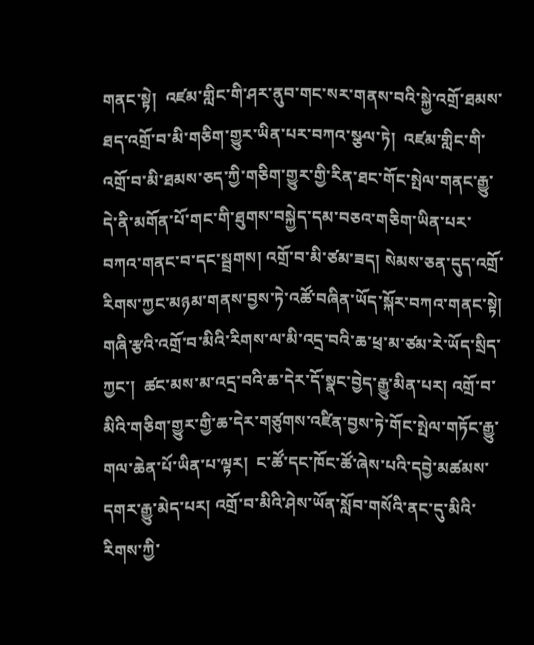གནང་སྟེ།  འཛམ་གླིང་གི་ཤར་ནུབ་གང་སར་གནས་བའི་སྐྱེ་འགྲོ་ཐམས་ཐད་འགྲོ་བ་མི་གཅིག་གྱུར་ཡིན་པར་བཀའ་སྩལ་ཏེ།  འཛམ་གླིང་གི་འགྲོ་བ་མི་ཐམས་ཅད་ཀྱི་གཅིག་གྱུར་གྱི་རིན་ཐང་གོང་སྤེལ་གནང་རྒྱུ་དེ་ནི་མགོན་པོ་གང་གི་ཐུགས་བསྐྱེད་དམ་བཅའ་གཅིག་ཡིན་པར་བཀའ་གནང་བ་དང་སྦྲགས། འགྲོ་བ་མི་ཙམ་ཟད། སེམས་ཅན་དུད་འགྲོ་རིགས་ཀྱང་མཉམ་གནས་བྱས་ཏེ་འཚོ་བཞིན་ཡོད་སྐོར་བཀའ་གནང་སྟེ། གཞི་རྩའི་འགྲོ་བ་མིའི་རིགས་ལ་མི་འདྲ་བའི་ཆ་ཕྲ་མ་ཙམ་རེ་ཡོད་སྲིད་ཀྱང་།  ཚང་མས་མ་འདྲ་བའི་ཆ་དེར་དོ་སྣང་བྱེད་རྒྱུ་མིན་པར། འགྲོ་བ་མིའི་གཅིག་གྱུར་གྱི་ཆ་དེར་གཙུགས་འཛིན་བྱས་ཏེ་གོང་སྤེལ་གཏོང་རྒྱུ་གལ་ཆེན་པོ་ཡིན་པ་ལྟར།  ང་ཚོ་དང་ཁོང་ཚོ་ཞེས་པའི་དབྱེ་མཚམས་དགར་རྒྱུ་མེད་པར། འགྲོ་བ་མིའི་ཤེས་ཡོན་སློབ་གསོའི་ནང་དུ་མིའི་རིགས་ཀྱི་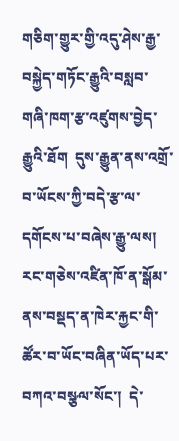གཅིག་གྱུར་གྱི་འདུ་ཤེས་རྒྱ་བསྐྱེད་གཏོང་རྒྱུའི་བསླབ་གཞི་ཁག་རྩ་འཛུགས་བྱེད་རྒྱུའི་ཐོག  དུས་རྒྱུན་ནས་འགྲོ་བ་ཡོངས་ཀྱི་བདེ་རྩ་ལ་དགོངས་པ་བཞེས་རྒྱུ་ལས།  རང་གཅེས་འཛིན་ཁོ་ན་སྒོམ་ནས་བསྡད་ན་ཁེར་རྐྱང་གི་ཚོར་བ་ཡོང་བཞིན་ཡོད་པར་བཀའ་བསྩལ་སོང་།  དེ་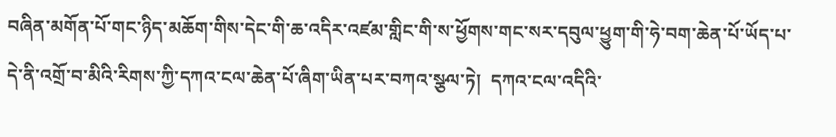བཞིན་མགོན་པོ་གང་ཉིད་མཆོག་གིས་དེང་གི་ཆ་འདིར་འཛམ་གླིང་གི་ས་ཕྱོགས་གང་སར་དབུལ་ཕྱུག་གི་ཧེ་བག་ཆེན་པོ་ཡོད་པ་དེ་ནི་འགྲོ་བ་མིའི་རིགས་ཀྱི་དཀའ་ངལ་ཆེན་པོ་ཞིག་ཡིན་པར་བཀའ་སྩལ་ཏེ།  དཀའ་ངལ་འདིའི་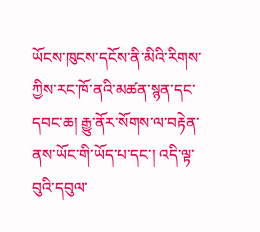ཡོངས་ཁུངས་དངོས་ནི་མིའི་རིགས་ཀྱིས་རང་ཁོ་ནའི་མཚན་སྙན་དང་དབང་ཆ། རྒྱུ་ནོར་སོགས་ལ་བརྟེན་ནས་ཡོང་གི་ཡོད་པ་དང་། འདི་ལྟ་བུའི་དབུལ་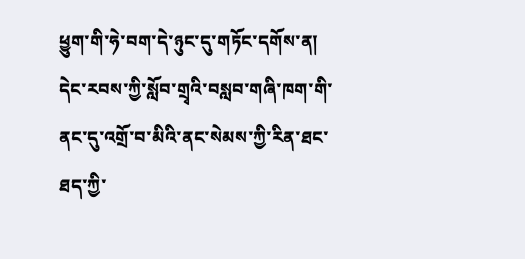ཕྱུག་གི་ཧེ་བག་དེ་ཉུང་དུ་གཏོང་དགོས་ན། དེང་རབས་ཀྱི་སློབ་གྲྭའི་བསླབ་གཞི་ཁག་གི་ནང་དུ་འགྲོ་བ་མིའི་ནང་སེམས་ཀྱི་རིན་ཐང་ཐད་ཀྱི་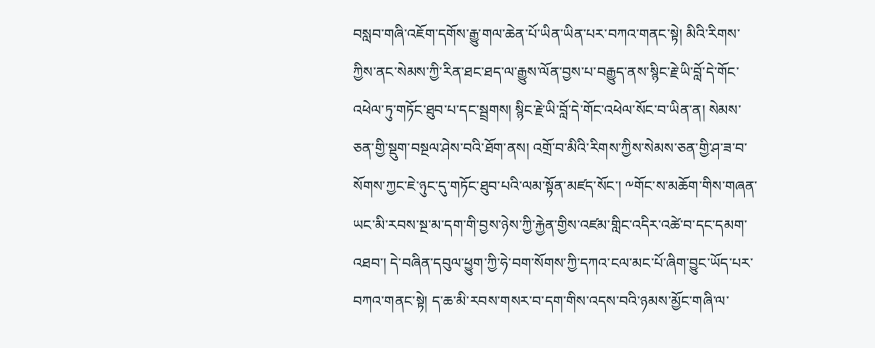བསླབ་གཞི་འཇོག་དགོས་རྒྱུ་གལ་ཆེན་པོ་ཡིན་ཡིན་པར་བཀའ་གནང་སྟེ། མིའི་རིགས་ཀྱིས་ནང་སེམས་ཀྱི་རིན་ཐང་ཐད་ལ་རྒྱུས་ལོན་བྱས་པ་བརྒྱུད་ནས་སྙིང་རྗེ་ཡི་བློ་དེ་གོང་འཕེལ་ཏུ་གཏོང་ཐུབ་པ་དང་སྦྲགས། སྙིང་རྗེ་ཡི་བློ་དེ་གོང་འཕེལ་སོང་བ་ཡིན་ན། སེམས་ཅན་གྱི་སྡུག་བསྔལ་ཤེས་བའི་ཐོག་ནས། འགྲོ་བ་མིའི་རིགས་ཀྱིས་སེམས་ཅན་གྱི་ཤ་ཟ་བ་སོགས་ཀྱང་ཇེ་ཉུང་དུ་གཏོང་ཐུབ་པའི་ལམ་སྟོན་མཛད་སོང་། ༸གོང་ས་མཆོག་གིས་གཞན་ཡང་མི་རབས་སྔ་མ་དག་གི་བྱས་ཉེས་ཀྱི་རྐྱེན་གྱིས་འཛམ་གླིང་འདིར་འཚེ་བ་དང་དམག་འཐབ་། དེ་བཞིན་དབུལ་ཕྱུག་ཀྱི་ཧེ་བག་སོགས་ཀྱི་དཀའ་ངལ་མང་པོ་ཞིག་བྱུང་ཡོད་པར་བཀའ་གནང་སྟེ། ད་ཆ་མི་རབས་གསར་བ་དག་གིས་འདས་བའི་ཉམས་མྱོང་གཞི་ལ་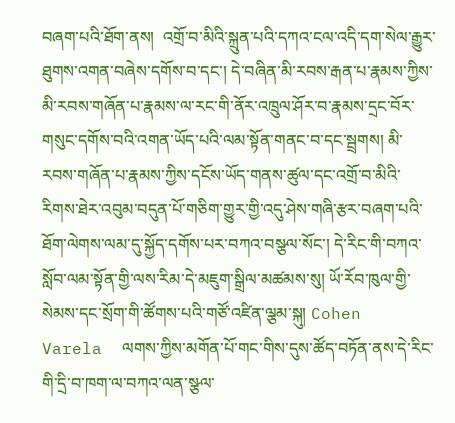བཞག་པའི་ཐོག་ནས།  འགྲོ་བ་མིའི་སྐྲུན་པའི་དཀའ་ངལ་འདི་དག་སེལ་རྒྱུར་ཐུགས་འགན་བཞེས་དགོས་བ་དང་། དེ་བཞིན་མི་རབས་རྒན་པ་རྣམས་ཀྱིས་མི་རབས་གཞོན་པ་རྣམས་ལ་རང་གི་ནོར་འཁྲུལ་ཤོར་བ་རྣམས་དྲང་བོར་གསུང་དགོས་བའི་འགན་ཡོད་པའི་ལམ་སྟོན་གནང་བ་དང་སྦྲགས། མི་རབས་གཞོན་པ་རྣམས་ཀྱིས་དངོས་ཡོད་གནས་ཚུལ་དང་འགྲོ་བ་མིའི་རིགས་ཐེར་འབུམ་བདུན་པོ་གཅིག་གྱུར་གྱི་འདུ་ཤེས་གཞི་རྩར་བཞག་པའི་ཐོག་ལེགས་ལམ་དུ་སྐྱོད་དགོས་པར་བཀའ་བསྩལ་སོང་། དེ་རིང་གི་བཀའ་སློབ་ལམ་སྟོན་གྱི་ལས་རིམ་དེ་མཇུག་སྒྲིལ་མཚམས་སུ། ཡོ་རོབ་ཁུལ་གྱི་སེམས་དང་སྲོག་གི་ཚོགས་པའི་གཙོ་འཛིན་ལྕམ་སྐུ། Cohen  Varela  ལགས་ཀྱིས་མགོན་པོ་གང་གིས་དུས་ཚོད་བཏོན་ནས་དེ་རིང་གི་དྲི་བ་ཁག་ལ་བཀའ་ལན་སྩལ་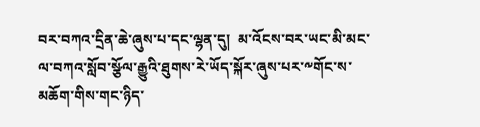བར་བཀའ་དྲིན་ཆེ་ཞུས་པ་དང་ལྷན་དུ།  མ་འོངས་བར་ཡང་མི་མང་ལ་བཀའ་སློབ་སྩོལ་རྒྱུའི་ཐུགས་རེ་ཡོད་སྐོར་ཞུས་པར་༸གོང་ས་མཆོག་གིས་གང་ཉིད་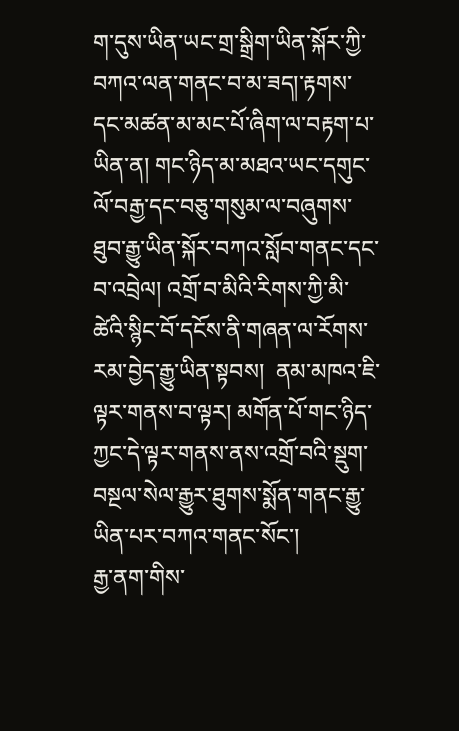ག་དུས་ཡིན་ཡང་གྲ་སྒྲིག་ཡིན་སྐོར་ཀྱི་བཀའ་ལན་གནང་བ་མ་ཟད།་རྟགས་དང་མཚན་མ་མང་པོ་ཞིག་ལ་བརྟག་པ་ཡིན་ན། གང་ཉིད་མ་མཐའ་ཡང་དགུང་ལོ་བརྒྱ་དང་བཅུ་གསུམ་ལ་བཞུགས་ཐུབ་རྒྱུ་ཡིན་སྐོར་བཀའ་སློབ་གནང་དང་བ་འབྲེལ། འགྲོ་བ་མིའི་རིགས་ཀྱི་མི་ཚེའི་སྙིང་བོ་དངོས་ནི་གཞན་ལ་རོགས་རམ་བྱེད་རྒྱུ་ཡིན་སྟབས།  ནམ་མཁའ་ཇི་ལྟར་གནས་བ་ལྟར། མགོན་པོ་གང་ཉིད་ཀྱང་དེ་ལྟར་གནས་ནས་འགྲོ་བའི་སྡུག་བསྔལ་སེལ་རྒྱུར་ཐུགས་སྨོན་གནང་རྒྱུ་ཡིན་པར་བཀའ་གནང་སོང་།
རྒྱ་ནག་གིས་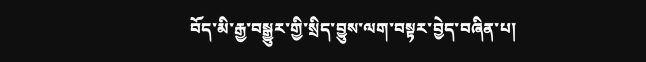བོད་མི་རྒྱ་བསྒྱུར་གྱི་སྲིད་བྱུས་ལག་བསྟར་བྱེད་བཞིན་པ།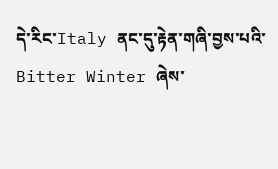དེ་རིང་Italy ནང་དུ་རྟེན་གཞི་བྱས་པའི་ Bitter Winter ཞེས་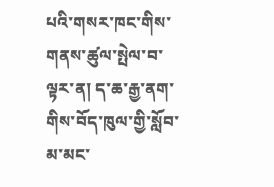པའི་གསར་ཁང་གིས་གནས་ཚུལ་སྤེལ་བ་ལྟར་ན། ད་ཆ་རྒྱ་ནག་གིས་བོད་ཁུལ་གྱི་སློབ་མ་མང་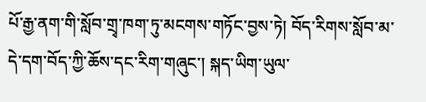པོ་རྒྱ་ནག་གི་སློབ་གྲྭ་ཁག་ཏུ་མངགས་གཏོང་བྱས་ཏེ། བོད་རིགས་སློབ་མ་དེ་དག་བོད་ཀྱི་ཆོས་དང་རིག་གཞུང་། སྐད་ཡིག་ཡུལ་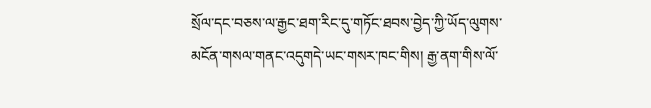སྲོལ་དང་བཅས་ལ་རྒྱང་ཐག་རིང་དུ་གཏོང་ཐབས་བྱེད་ཀྱི་ཡོད་ལུགས་མངོན་གསལ་གནང་འདུགདེ་ཡང་གསར་ཁང་གིས། རྒྱ་ནག་གིས་ལོ་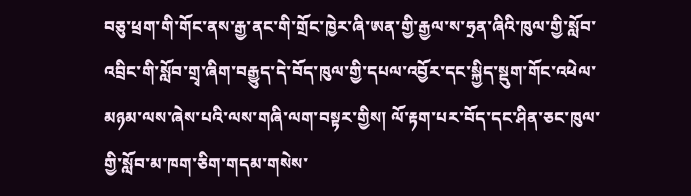བཅུ་ཕྲག་གི་གོང་ནས་རྒྱ་ནང་གི་གྲོང་ཁྱེར་ཞི་ཨན་གྱི་རྒྱལ་ས་ཧྲན་ཞིའི་ཁུལ་གྱི་སློབ་འབྲིང་གི་སློབ་གྲྭ་ཞིག་བརྒྱུད་དེ་བོད་ཁུལ་གྱི་དཔལ་འབྱོར་དང་སྐྱིད་སྡུག་གོང་འཕེལ་མཉམ་ལས་ཞེས་པའི་ལས་གཞི་ལག་བསྟར་གྱིས། ལོ་རྟག་པར་བོད་དང་ཤིན་ཅང་ཁུལ་གྱི་སློབ་མ་ཁག་ཅིག་གདམ་གསེས་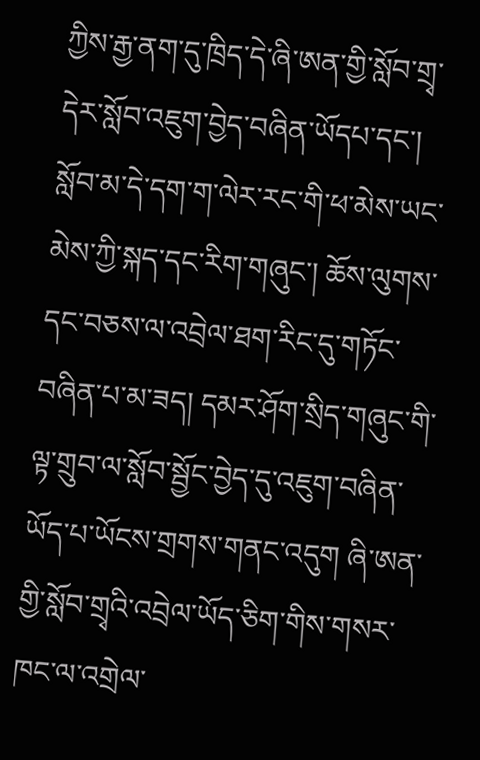ཀྱིས་རྒྱ་ནག་དུ་ཁྲིད་དེ་ཞི་ཨན་གྱི་སློབ་གྲྭ་དེར་སློབ་འཇུག་བྱེད་བཞིན་ཡོདཔ་དང་། སློབ་མ་དེ་དག་ག་ལེར་རང་གི་ཕ་མེས་ཡང་མེས་ཀྱི་སྐད་དང་རིག་གཞུང་། ཆོས་ལུགས་དང་བཅས་ལ་འབྲེལ་ཐག་རིང་དུ་གཏོང་བཞིན་པ་མ་ཟད། དམར་ཤོག་སྲིད་གཞུང་གི་ལྟ་གྲུབ་ལ་སློབ་སྦྱོང་བྱེད་དུ་འཇུག་བཞིན་ཡོད་པ་ཡོངས་གྲགས་གནང་འདུག ཞི་ཨན་གྱི་སློབ་གྲྭའི་འབྲེལ་ཡོད་ཅིག་གིས་གསར་ཁང་ལ་འགྲེལ་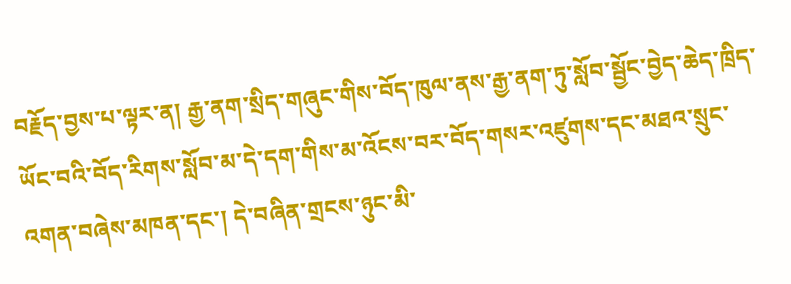བརྗོད་བྱས་པ་ལྟར་ན། རྒྱ་ནག་སྲིད་གཞུང་གིས་བོད་ཁུལ་ནས་རྒྱ་ནག་ཏུ་སློབ་སྦྱོང་བྱེད་ཆེད་ཁྲིད་ཡོང་བའི་བོད་རིགས་སློབ་མ་དེ་དག་གིས་མ་འོངས་བར་བོད་གསར་འཛུགས་དང་མཐའ་སྲུང་འགན་བཞེས་མཁན་དང་། དེ་བཞིན་གྲངས་ཉུང་མི་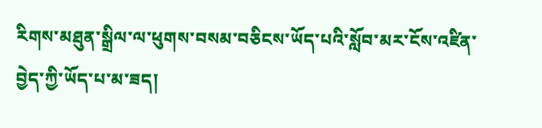རིགས་མཐུན་སྒྲིལ་ལ་ཕུགས་བསམ་བཅིངས་ཡོད་པའི་སློབ་མར་ངོས་འཛིན་བྱེད་ཀྱི་ཡོད་པ་མ་ཟད།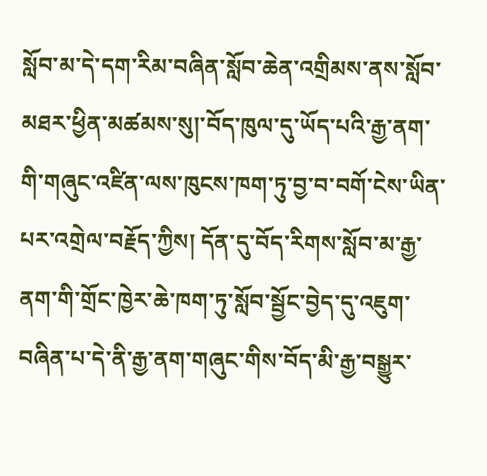སློབ་མ་དེ་དག་རིམ་བཞིན་སློབ་ཆེན་འགྲིམས་ནས་སློབ་མཐར་ཕྱིན་མཚམས་སུ།་བོད་ཁུལ་དུ་ཡོད་པའི་རྒྱ་ནག་གི་གཞུང་འཛིན་ལས་ཁུངས་ཁག་ཏུ་བྱ་བ་བགོ་ངེས་ཡིན་པར་འགྲེལ་བརྗོད་ཀྱིས། དོན་དུ་བོད་རིགས་སློབ་མ་རྒྱ་ནག་གི་གྲོང་ཁྱེར་ཆེ་ཁག་ཏུ་སློབ་སྦྱོང་བྱེད་དུ་འཇུག་བཞིན་པ་དེ་ནི་རྒྱ་ནག་གཞུང་གིས་བོད་མི་རྒྱ་བསྒྱུར་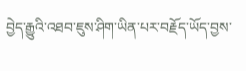བྱེད་རྒྱུའི་འཐབ་ཇུས་ཤིག་ཡིན་པར་བརྗོད་ཡོད་བྱས་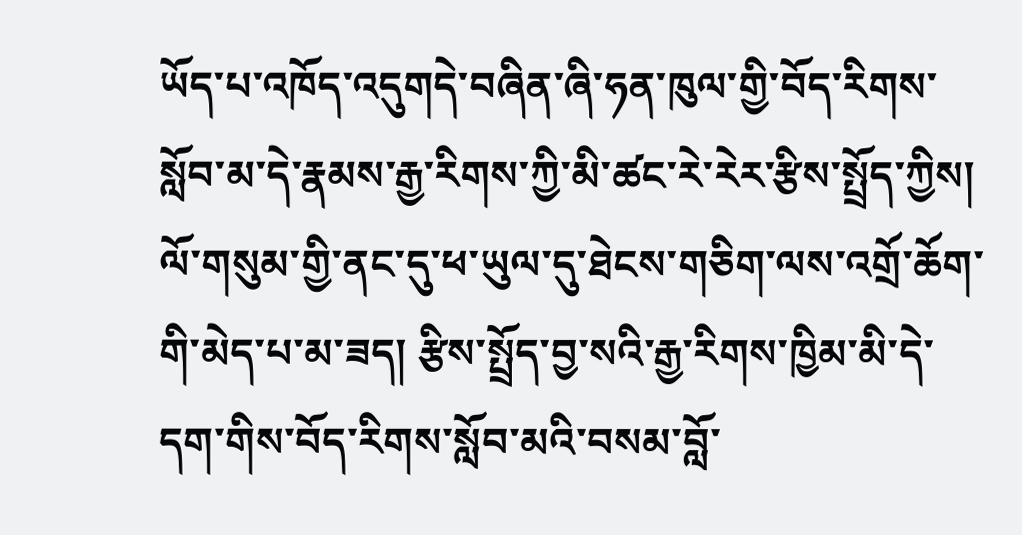ཡོད་པ་འཁོད་འདུགདེ་བཞིན་ཞི་ཧན་ཁུལ་གྱི་བོད་རིགས་སློབ་མ་དེ་རྣམས་རྒྱ་རིགས་ཀྱི་མི་ཚང་རེ་རེར་རྩིས་སྤྲོད་ཀྱིས། ལོ་གསུམ་གྱི་ནང་དུ་ཕ་ཡུལ་དུ་ཐེངས་གཅིག་ལས་འགྲོ་ཆོག་གི་མེད་པ་མ་ཟད། རྩིས་སྤྲོད་བྱ་སའི་རྒྱ་རིགས་ཁྱིམ་མི་དེ་དག་གིས་བོད་རིགས་སློབ་མའི་བསམ་བློ་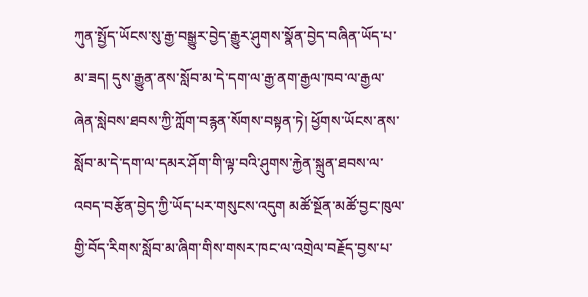ཀུན་སྤྱོད་ཡོངས་སུ་རྒྱ་བསྒྱུར་བྱེད་རྒྱུར་ཤུགས་སྣོན་བྱེད་བཞིན་ཡོད་པ་མ་ཟད། དུས་རྒྱུན་ནས་སློབ་མ་དེ་དག་ལ་རྒྱ་ནག་རྒྱལ་ཁབ་ལ་རྒྱལ་ཞེན་སླེབས་ཐབས་ཀྱི་ཀློག་བརྙན་སོགས་བསྟན་ཏེ། ཕྱོགས་ཡོངས་ནས་སློབ་མ་དེ་དག་ལ་དམར་ཤོག་གི་ལྟ་བའི་ཤུགས་རྐྱེན་སྐྲུན་ཐབས་ལ་འབད་བརྩོན་བྱེད་ཀྱི་ཡོད་པར་གསུངས་འདུག མཚོ་སྔོན་མཚོ་བྱང་ཁུལ་གྱི་བོད་རིགས་སློབ་མ་ཞིག་གིས་གསར་ཁང་ལ་འགྲེལ་བརྗོད་བྱས་པ་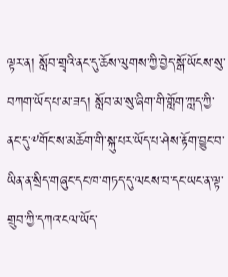ལྟར་ན། སློབ་གྲྭའི་ནང་དུ་ཆོས་ལུགས་ཀྱི་བྱེད་སྒོ་ཡོངས་སུ་བཀག་ཡོད་པ་མ་ཟད། སློབ་མ་སུ་ཞིག་གི་གློག་ཀླད་ཀྱི་ནང་དུ་༸གོང་ས་མཆོག་གི་སྐུ་པར་ཡོད་པ་ཤེས་རྟོག་བྱུང་བ་ཡིན་ན་སྲིད་གཞུང་དང་ཁ་གཏད་དུ་ལངས་བ་དང་ཡང་ན་ལྟ་གྲུབ་ཀྱི་དཀའ་ངལ་ཡོད་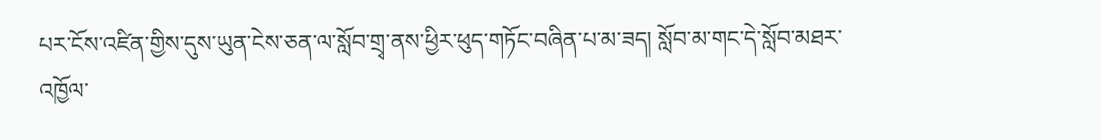པར་ངོས་འཛིན་གྱིས་དུས་ཡུན་ངེས་ཅན་ལ་སློབ་གྲྭ་ནས་ཕྱིར་ཕུད་གཏོང་བཞིན་པ་མ་ཟད། སློབ་མ་གང་དེ་སློབ་མཐར་འཁྱོལ་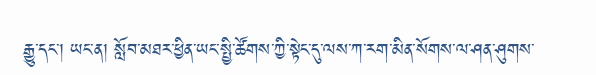རྒྱུ་དང་། ཡང་ན། སློབ་མཐར་ཕྱིན་ཡང་སྤྱི་ཚོགས་ཀྱི་སྟེང་དུ་ལས་ཀ་རག་མིན་སོགས་ལ་ཤན་ཤུགས་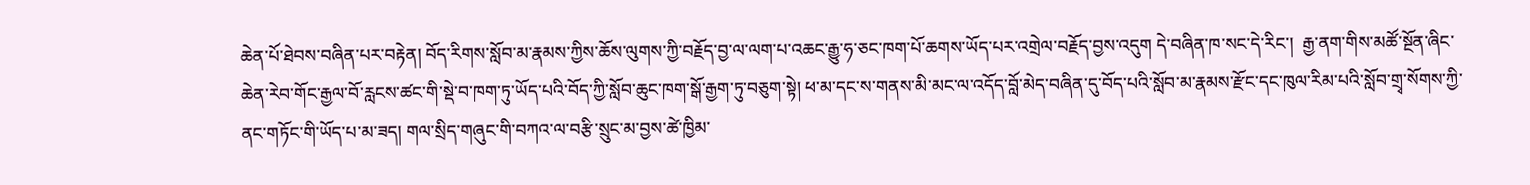ཆེན་པོ་ཐེབས་བཞིན་པར་བརྟེན། བོད་རིགས་སློབ་མ་རྣམས་ཀྱིས་ཆོས་ལུགས་ཀྱི་བརྗོད་བྱ་ལ་ལག་པ་འཆང་རྒྱུ་ཧ་ཅང་ཁག་པོ་ཆགས་ཡོད་པར་འགྲེལ་བརྗོད་བྱས་འདུག དེ་བཞིན་ཁ་སང་དེ་རིང་།  རྒྱ་ནག་གིས་མཚོ་སྔོན་ཞིང་ཆེན་རེབ་གོང་རྒྱལ་བོ་རླངས་ཚང་གི་སྡེ་བ་ཁག་ཏུ་ཡོད་པའི་བོད་ཀྱི་སློབ་ཆུང་ཁག་སྒོ་རྒྱག་ཏུ་བཅུག་སྟེ། ཕ་མ་དང་ས་གནས་མི་མང་ལ་འདོད་བློ་མེད་བཞིན་དུ་བོད་པའི་སློབ་མ་རྣམས་རྫོང་དང་ཁུལ་རིམ་པའི་སློབ་གྲྭ་སོགས་ཀྱི་ནང་གཏོང་གི་ཡོད་པ་མ་ཟད། གལ་སྲིད་གཞུང་གི་བཀའ་ལ་བརྩི་སྲུང་མ་བྱས་ཚེ་ཁྱིམ་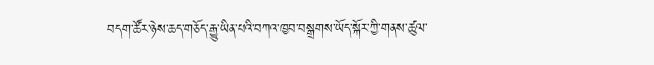བདག་ཚོར་ཉེས་ཆད་གཅོད་རྒྱུ་ཡིན་པའི་བཀའ་ཁྱབ་བསྒྲགས་ཡོད་སྐོར་ཀྱི་གནས་ཚུལ་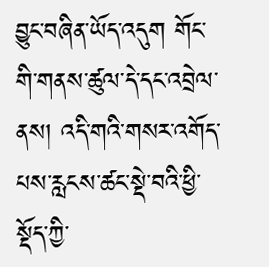བྱུང་བཞིན་ཡོད་འདུག གོང་གི་གནས་ཚུལ་དེ་དང་འབྲེལ་ནས། འདི་གའི་གསར་འགོད་པས་རླངས་ཚང་སྡེ་བའི་ཕྱི་སྡོད་ཀྱི་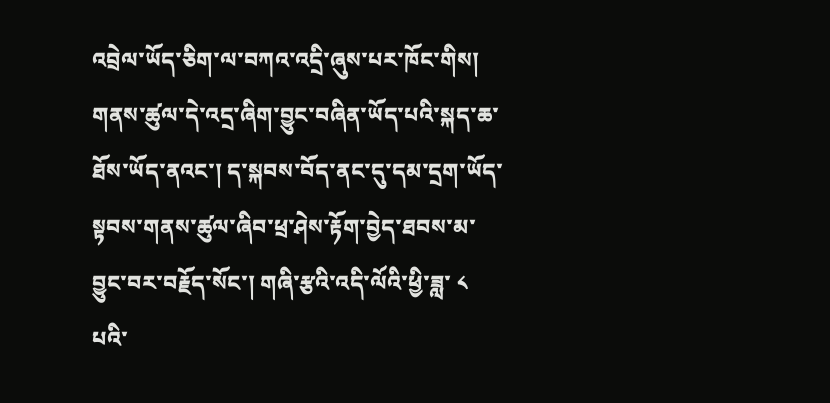འབྲེལ་ཡོད་ཅིག་ལ་བཀའ་འདྲི་ཞུས་པར་ཁོང་གིས། གནས་ཚུལ་དེ་འདྲ་ཞིག་བྱུང་བཞིན་ཡོད་པའི་སྐད་ཆ་ཐོས་ཡོད་ནའང་། ད་སྐབས་བོད་ནང་དུ་དམ་དྲག་ཡོད་སྟབས་གནས་ཚུལ་ཞིབ་ཕྲ་ཤེས་རྟོག་བྱེད་ཐབས་མ་བྱུང་བར་བརྗོད་སོང་། གཞི་རྩའི་འདི་ལོའི་ཕྱི་ཟླ་ ༨ པའི་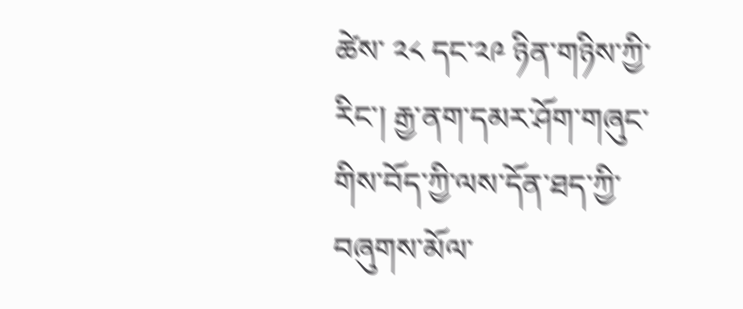ཚེས་ ༢༨ དང་༢༩ ཉིན་གཉིས་ཀྱི་རིང་། རྒྱ་ནག་དམར་ཤོག་གཞུང་གིས་བོད་ཀྱི་ལས་དོན་ཐད་ཀྱི་བཞུགས་མོལ་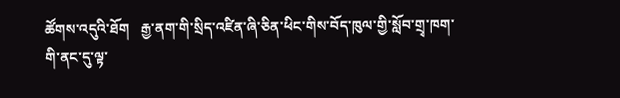ཚོགས་འདུའི་ཐོག   རྒྱ་ནག་གི་སྲིད་འཛིན་ཞི་ཅིན་ཕིང་གིས་བོད་ཁུལ་གྱི་སློབ་གྲྭ་ཁག་གི་ནང་དུ་ལྟ་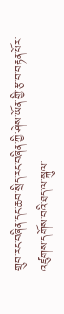གྲུབ་རང་བཞིན་དང་ཆབ་སྲིད་རང་བཞིན་ཀྱི་ཤེས་ཡོན་གྱི་རྩ་བ་བརྟན་པོར་འཛུགས་དགོས་བའི་ཐད་ལ་སྐུལ་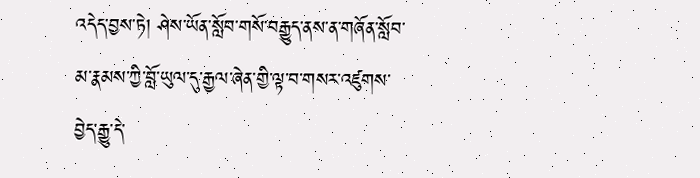འདེད་བྱས་ཏེ། ཤེས་ཡོན་སློབ་གསོ་བརྒྱུད་ནས་ན་གཞོན་སློབ་མ་རྣམས་ཀྱི་བློ་ཡུལ་དུ་རྒྱལ་ཞེན་གྱི་ལྟ་བ་གསར་འཛུགས་བྱེད་རྒྱུ་དེ་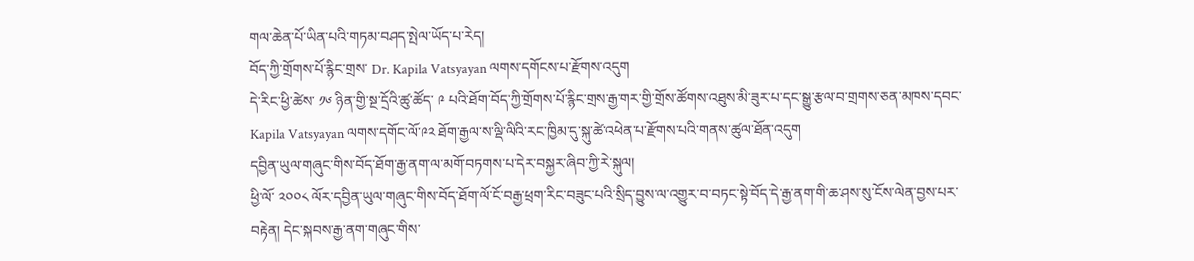གལ་ཆེན་པོ་ཡིན་པའི་གཏམ་བཤད་སྤེལ་ཡོད་པ་རེད།
བོད་ཀྱི་གྲོགས་པོ་རྙིང་གྲས་ Dr. Kapila Vatsyayan ལགས་དགོངས་པ་རྫོགས་འདུག
དེ་རིང་ཕྱི་ཚེས་ ༡༦ ཉིན་གྱི་སྔ་དྲོའི་ཚུ་ཚོད་ ༩ པའི་ཐོག་བོད་ཀྱི་གྲོགས་པོ་རྙིང་གྲས་རྒྱ་གར་གྱི་གྲོས་ཚོགས་འཐུས་མི་ཟུར་པ་དང་སྒྱུ་རྩལ་བ་གྲགས་ཅན་མཁས་དབང་ Kapila Vatsyayan ལགས་དགོང་ལོ་༩༢ ཐོག་རྒྱལ་ས་ལྡི་ལིའི་རང་ཁྱིམ་དུ་སྐུ་ཚེ་འཕེན་པ་རྫོགས་པའི་གནས་ཚུལ་ཐོན་འདུག
དབྱིན་ཡུལ་གཞུང་གིས་བོད་ཐོག་རྒྱ་ནག་ལ་མགོ་བཏགས་པ་དེར་བསྐྱར་ཞིབ་ཀྱི་རེ་སྐུལ།
ཕྱི་ལོ་ ༢༠༠༨ ལོར་དབྱིན་ཡུལ་གཞུང་གིས་བོད་ཐོག་ལོ་ངོ་བརྒྱ་ཕྲག་རིང་བཟུང་པའི་སྲིད་བྱུས་ལ་འགྱུར་བ་བཏང་སྟེ་བོད་དེ་རྒྱ་ནག་གི་ཆ་ཤས་སུ་ངོས་ལེན་བྱས་པར་བརྟེན། དེང་སྐབས་རྒྱ་ནག་གཞུང་གིས་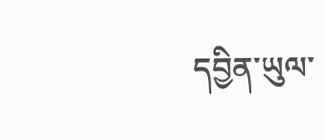དབྱིན་ཡུལ་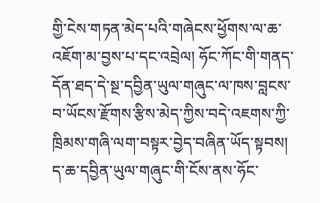གྱི་ངེས་གཏན་མེད་པའི་གཞེངས་ཕྱོགས་ལ་ཆ་འཇོག་མ་བྱས་པ་དང་འབྲེལ། ཧོང་ཀོང་གི་གནད་དོན་ཐད་དེ་སྔ་དབྱིན་ཡུལ་གཞུང་ལ་ཁས་བླངས་བ་ཡོངས་རྫོགས་རྩིས་མེད་ཀྱིས་བདེ་འཇགས་ཀྱི་ཁྲིམས་གཞི་ལག་བསྟར་བྱེད་བཞིན་ཡོད་སྟབས། ད་ཆ་དབྱིན་ཡུལ་གཞུང་གི་ངོས་ནས་ཧོང་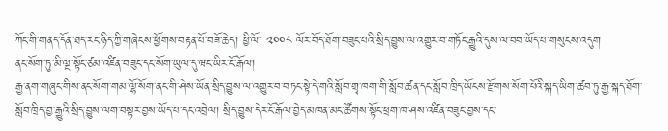ཀོང་གི་གནད་དོན་ཐད་རང་ཉིད་ཀྱི་གཞེངས་ཕྱོགས་བརྟན་པོ་བཟོ་ཆེད། ཕྱི་ལོ་ ༢༠༠༨ ལོར་བོད་ཐོག་བཟུང་པའི་སྲིད་བྱུས་ལ་འགྱུར་བ་གཏོང་རྒྱུའི་དུས་ལ་བབ་ཡོད་པ་གསུངས་འདུག
ནང་སོག་ཏུ་མི་ལྔ་སྟོང་ཙམ་འཛིན་བཟུང་དང་སོག་ཡུལ་དུ་ཝང་ཡིར་ངོ་རྒོལ།
རྒྱ་ནག་གཞུང་གིས་ནང་སོག་གམ་ལྷོ་སོག་ནང་གི་ཤེས་ཡོན་སྲིད་བྱུས་ལ་འགྱུར་བ་བཏང་སྟེ་དེ་གའི་སློབ་གྲྭ་ཁག་གི་སློབ་ཚན་དང་སློབ་ཁྲིད་ཡོངས་རྫོགས་སོག་པོའི་སྐད་ཡིག་ཚབ་ཏུ་རྒྱ་སྐད་ཐོག་སློབ་ཁྲིད་བྱ་རྒྱུའི་སྲིད་བྱུས་ལག་བསྟར་བྱས་ཡོད་པ་དང་འབྲེལ། སྲིད་བྱུས་དེར་ངོ་རྒོལ་བྱེད་མཁན་མང་ཚོགས་སྟོང་ཕྲག་ཁ་ཤས་འཛིན་བཟུང་བྱས་དང་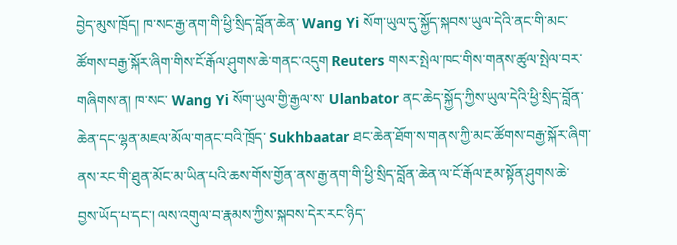བྱེད་མུས་ཁྲོད། ཁ་སང་རྒྱ་ནག་གི་ཕྱི་སྲིད་བློན་ཆེན་ Wang Yi སོག་ཡུལ་དུ་སྐྱོད་སྐབས་ཡུལ་དེའི་ནང་གི་མང་ཚོགས་བརྒྱ་སྐོར་ཞིག་གིས་ངོ་རྒོལ་ཤུགས་ཆེ་གནང་འདུག Reuters གསར་སྤེལ་ཁང་གིས་གནས་ཚུལ་སྤེལ་བར་གཞིགས་ན། ཁ་སང་ Wang Yi སོག་ཡུལ་གྱི་རྒྱལ་ས་ Ulanbator ནང་ཆེད་སྐྱོད་ཀྱིས་ཡུལ་དེའི་ཕྱི་སྲིད་བློན་ཆེན་དང་ལྷན་མཇལ་མོལ་གནང་བའི་ཁྲོད་ Sukhbaatar ཐང་ཆེན་ཐོག་ས་གནས་ཀྱི་མང་ཚོགས་བརྒྱ་སྐོར་ཞིག་ནས་རང་གི་ཐུན་མོང་མ་ཡིན་པའི་ཆས་གོས་གྱོན་ནས་རྒྱ་ནག་གི་ཕྱི་སྲིད་བློན་ཆེན་ལ་ངོ་རྒོལ་རྔམ་སྟོན་ཤུགས་ཆེ་བྱས་ཡོད་པ་དང་། ལས་འགུལ་བ་རྣམས་ཀྱིས་སྐབས་དེར་རང་ཉིད་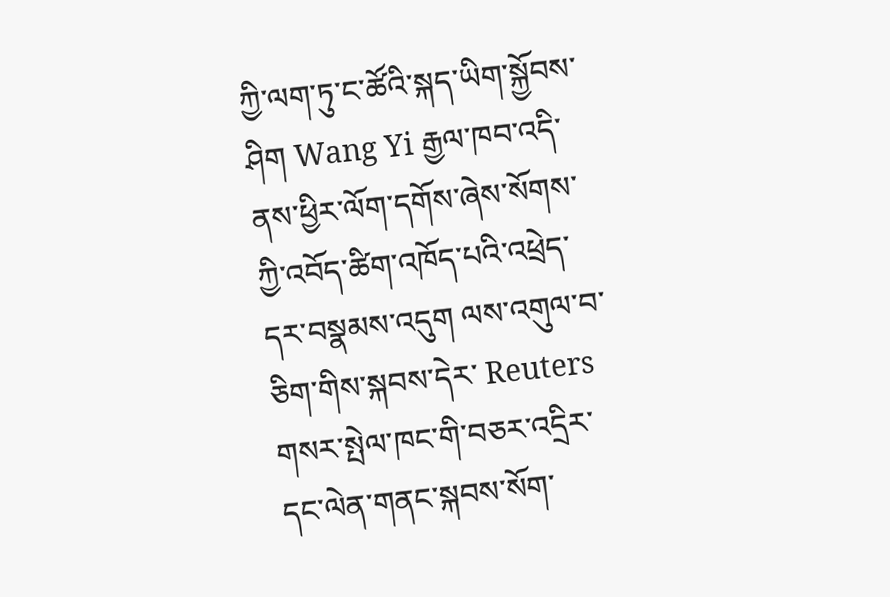ཀྱི་ལག་ཏུ་ང་ཚོའི་སྐད་ཡིག་སྐྱོབས་ཤིག Wang Yi རྒྱལ་ཁབ་འདི་ནས་ཕྱིར་ལོག་དགོས་ཞེས་སོགས་ཀྱི་འབོད་ཚིག་འཁོད་པའི་འཕྲེད་དར་བསྣམས་འདུག ལས་འགུལ་བ་ཅིག་གིས་སྐབས་དེར་ Reuters གསར་སྤེལ་ཁང་གི་བཅར་འདྲིར་དང་ལེན་གནང་སྐབས་སོག་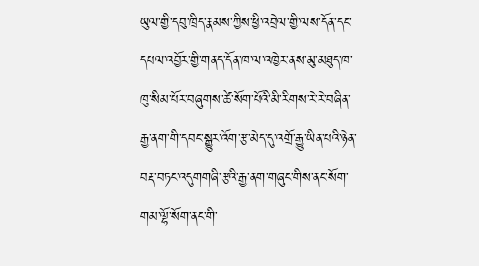ཡུལ་གྱི་དབུ་ཁྲིད་རྣམས་ཀྱིས་ཕྱི་འབྲེལ་གྱི་ལས་དོན་དང་དཔལ་འབྱོར་གྱི་གནད་དོན་ཁ་ལ་འཁྱེར་ནས་མུ་མཐུད་ཁ་ཁུ་སིམ་པོར་བཞུགས་ཚེ་སོག་པོའི་མི་རིགས་རེ་རེ་བཞིན་རྒྱ་ནག་གི་དབང་སྒྱུར་འོག་རྩ་མེད་དུ་འགྲོ་རྒྱུ་ཡིན་པའི་ཉེན་བརྡ་བཏང་འདུགགཞི་རྩའི་རྒྱ་ནག་གཞུང་གིས་ནང་སོག་གམ་ལྷོ་སོག་ནང་གི་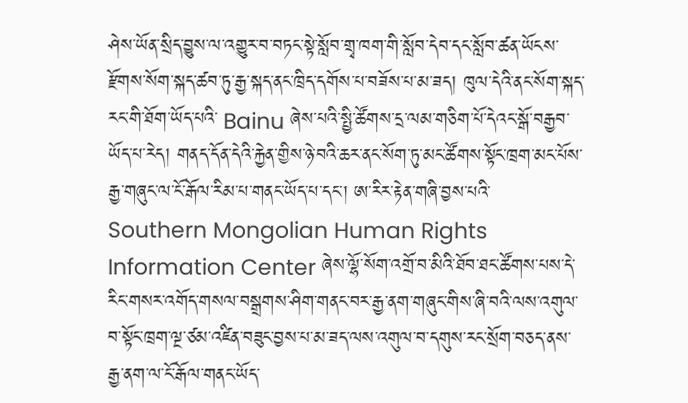ཤེས་ཡོན་སྲིད་བྱུས་ལ་འགྱུར་བ་བཏང་སྟེ་སློབ་གྲྭ་ཁག་གི་སློབ་དེབ་དང་སློབ་ཚན་ཡོངས་རྫོགས་སོག་སྐད་ཚབ་ཏུ་རྒྱ་སྐད་ནང་ཁྲིད་དགོས་པ་བཟོས་པ་མ་ཟད། ཁུལ་དེའི་ནང་སོག་སྐད་རང་གི་ཐོག་ཡོད་པའི་ Bainu ཞེས་པའི་སྤྱི་ཚོགས་དྲ་ལམ་གཅིག་པོ་དེའང་སྒོ་བརྒྱབ་ཡོད་པ་རེད། གནད་དོན་དེའི་རྐྱེན་གྱིས་ཉེ་བའི་ཆར་ནང་སོག་ཏུ་མང་ཚོགས་སྟོང་ཁྲག་མང་པོས་རྒྱ་གཞུང་ལ་ངོ་རྒོལ་རིམ་པ་གནང་ཡོད་པ་དང་། ཨ་རིར་རྟེན་གཞི་བྱས་པའི་ Southern Mongolian Human Rights Information Center ཞེས་ལྷོ་སོག་འགྲོ་བ་མིའི་ཐོབ་ཐང་ཚོགས་པས་དེ་རིང་གསར་འགོད་གསལ་བསྒྲགས་ཤིག་གནང་བར་རྒྱ་ནག་གཞུང་གིས་ཞི་བའི་ལས་འགུལ་བ་སྟོང་ཁྲག་ལྔ་ཙམ་འཛིན་བཟུང་བྱས་པ་མ་ཟད་ལས་འགུལ་བ་དགུས་རང་སྲོག་བཅད་ནས་རྒྱ་ནག་ལ་ངོ་རྒོལ་གནང་ཡོད་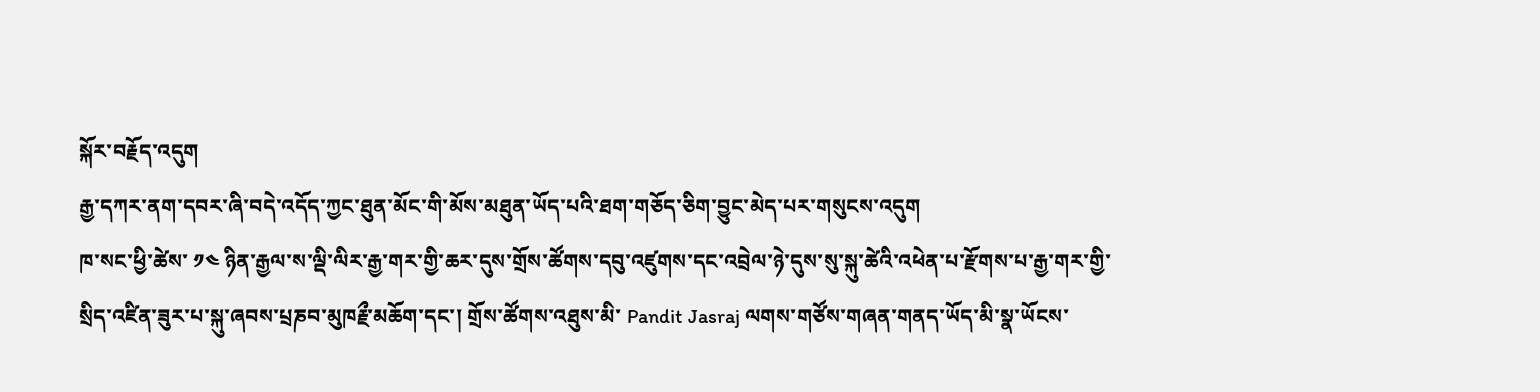སྐོར་བརྗོད་འདུག
རྒྱ་དཀར་ནག་དབར་ཞི་བདེ་འདོད་ཀྱང་ཐུན་མོང་གི་མོས་མཐུན་ཡོད་པའི་ཐག་གཅོད་ཅིག་བྱུང་མེད་པར་གསུངས་འདུག
ཁ་སང་ཕྱི་ཚེས་ ༡༤ ཉིན་རྒྱལ་ས་ལྡི་ལིར་རྒྱ་གར་གྱི་ཆར་དུས་གྲོས་ཚོགས་དབུ་འཛུགས་དང་འབྲེལ་ཉེ་དུས་སུ་སྐུ་ཚེའི་འཕེན་པ་རྫོགས་པ་རྒྱ་གར་གྱི་སྲིད་འཛིན་ཟུར་པ་སྐུ་ཞབས་པྲཎབ་མུཁརྗྀ་མཆོག་དང་། གྲོས་ཚོགས་འཐུས་མི་ Pandit Jasraj ལགས་གཙོས་གཞན་གནད་ཡོད་མི་སྣ་ཡོངས་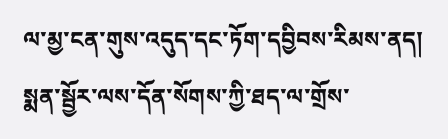ལ་མྱ་ངན་གུས་འདུད་དང་ཏོག་དབྱིབས་རིམས་ནད། སྨན་སྦྱོར་ལས་དོན་སོགས་ཀྱི་ཐད་ལ་གྲོས་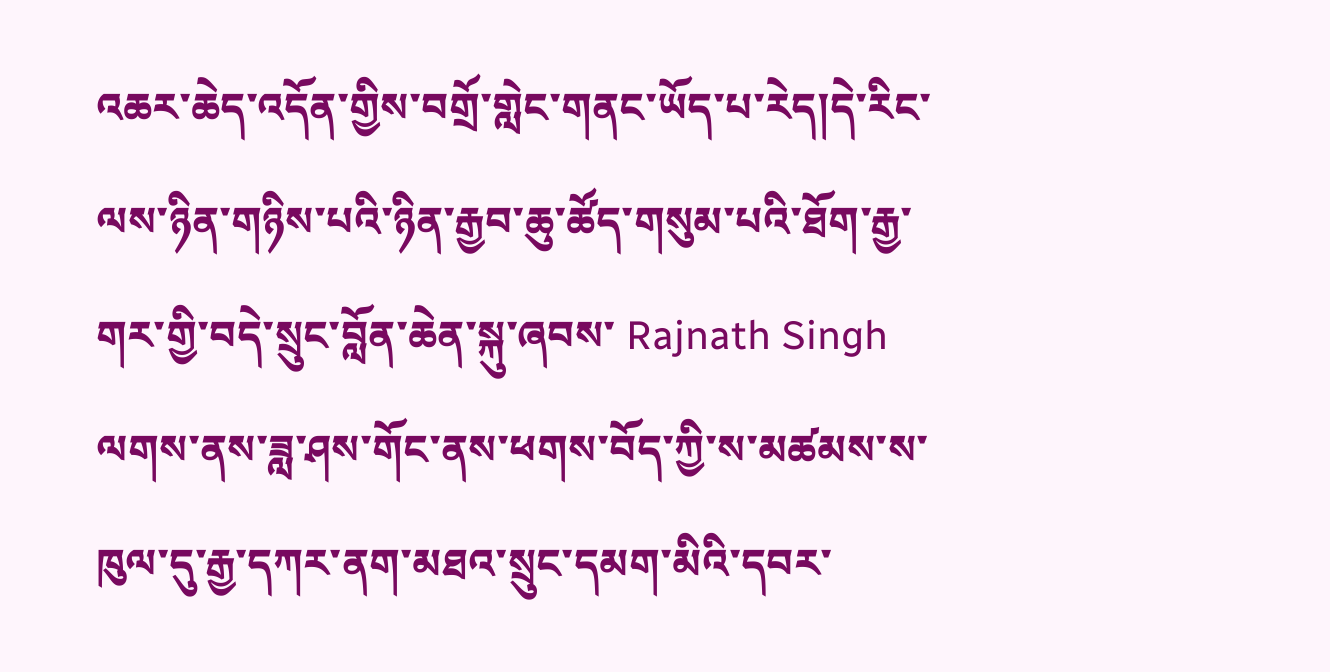འཆར་ཆེད་འདོན་གྱིས་བགྲོ་གླེང་གནང་ཡོད་པ་རེད།དེ་རིང་ལས་ཉིན་གཉིས་པའི་ཉིན་རྒྱབ་ཆུ་ཚོད་གསུམ་པའི་ཐོག་རྒྱ་གར་གྱི་བདེ་སྲུང་བློན་ཆེན་སྐུ་ཞབས་ Rajnath Singh ལགས་ནས་ཟླ་ཤས་གོང་ནས་ཕགས་བོད་ཀྱི་ས་མཚམས་ས་ཁུལ་དུ་རྒྱ་དཀར་ནག་མཐའ་སྲུང་དམག་མིའི་དབར་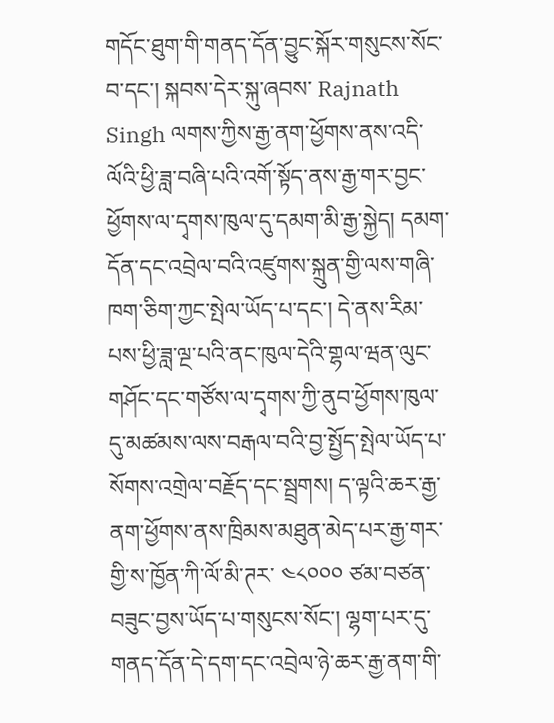གདོང་ཐུག་གི་གནད་དོན་བྱུང་སྐོར་གསུངས་སོང་བ་དང་། སྐབས་དེར་སྐུ་ཞབས་ Rajnath Singh ལགས་ཀྱིས་རྒྱ་ནག་ཕྱོགས་ནས་འདི་ལོའི་ཕྱི་ཟླ་བཞི་པའི་འགོ་སྟོད་ནས་རྒྱ་གར་བྱང་ཕྱོགས་ལ་དྭགས་ཁུལ་དུ་དམག་མི་རྒྱ་སྐྱེད། དམག་དོན་དང་འབྲེལ་བའི་འཛུགས་སྐྲུན་གྱི་ལས་གཞི་ཁག་ཅིག་ཀྱང་སྤེལ་ཡོད་པ་དང་། དེ་ནས་རིམ་པས་ཕྱི་ཟླ་ལྔ་པའི་ནང་ཁུལ་དེའི་གྷལ་ཝན་ལུང་གཤོང་དང་གཙོས་ལ་དྭགས་ཀྱི་ནུབ་ཕྱོགས་ཁུལ་དུ་མཚམས་ལས་བརྒལ་བའི་བྱ་སྤྱོད་སྤེལ་ཡོད་པ་སོགས་འགྲེལ་བརྗོད་དང་སྦྲགས། ད་ལྟའི་ཆར་རྒྱ་ནག་ཕྱོགས་ནས་ཁྲིམས་མཐུན་མེད་པར་རྒྱ་གར་གྱི་ས་ཁྱོན་ཀི་ལོ་མི་ཊར་ ༤༨༠༠༠ ཙམ་བཙན་བཟུང་བྱས་ཡོད་པ་གསུངས་སོང་། ལྷག་པར་དུ་གནད་དོན་དེ་དག་དང་འབྲེལ་ཉེ་ཆར་རྒྱ་ནག་གི་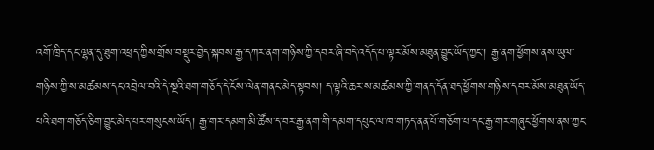འགོ་ཁྲིད་དང་ལྷན་དུ་ཐུག་འཕྲད་ཀྱིས་གྲོས་བསྡུར་བྱེད་སྐབས་རྒྱ་དཀར་ནག་གཉིས་ཀྱི་དབར་ཞི་བདེ་འདོད་པ་ལྟར་མོས་མཐུན་བྱུང་ཡོད་ཀྱང་། རྒྱ་ནག་ཕྱོགས་ནས་ཡུལ་གཉིས་ཀྱི་ས་མཚམས་དང་འབྲེལ་བའི་དེ་སྔའི་ཐག་གཅོད་དེ་ངོས་ལེན་གནང་མེད་སྟབས། ད་ལྟའི་ཆར་ས་མཚམས་ཀྱི་གནད་དོན་ཐད་ཕྱོགས་གཉིས་དབར་མོས་མཐུན་ཡོད་པའི་ཐག་གཅོད་ཅིག་བྱུང་མེད་པར་གསུངས་ཡོད། རྒྱ་གར་དམག་མི་ཚོས་ད་བར་རྒྱ་ནག་གི་དམག་དཔུང་ལ་ཁ་གཏད་ནན་པོ་གཅོག་པ་དང་རྒྱ་གར་གཞུང་ཕྱོགས་ནས་ཀྱང་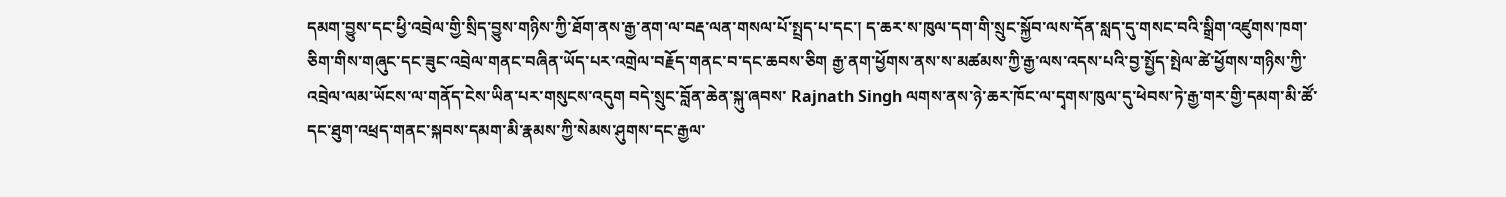དམག་བྱུས་དང་ཕྱི་འབྲེལ་གྱི་སྲིད་བྱུས་གཉིས་ཀྱི་ཐོག་ནས་རྒྱ་ནག་ལ་བརྡ་ལན་གསལ་པོ་སྤྲད་པ་དང་། ད་ཆར་ས་ཁུལ་དག་གི་སྲུང་སྐྱོབ་ལས་དོན་སླད་དུ་གསང་བའི་སྒྲིག་འཛུགས་ཁག་ཅིག་གིས་གཞུང་དང་ཟུང་འབྲེལ་གནང་བཞིན་ཡོད་པར་འགྲེལ་བརྗོད་གནང་བ་དང་ཆབས་ཅིག རྒྱ་ནག་ཕྱོགས་ནས་ས་མཚམས་ཀྱི་རྒྱ་ལས་འདས་པའི་བྱ་སྤྱོད་སྤེལ་ཚེ་ཕྱོགས་གཉིས་ཀྱི་འབྲེལ་ལམ་ཡོངས་ལ་གནོད་ངེས་ཡིན་པར་གསུངས་འདུག བདེ་སྲུང་བློན་ཆེན་སྐུ་ཞབས་ Rajnath Singh ལགས་ནས་ཉེ་ཆར་ཁོང་ལ་དྭགས་ཁུལ་དུ་ཕེབས་ཏེ་རྒྱ་གར་གྱི་དམག་མི་ཚོ་དང་ཐུག་འཕྲད་གནང་སྐབས་དམག་མི་རྣམས་ཀྱི་སེམས་ཤུགས་དང་རྒྱལ་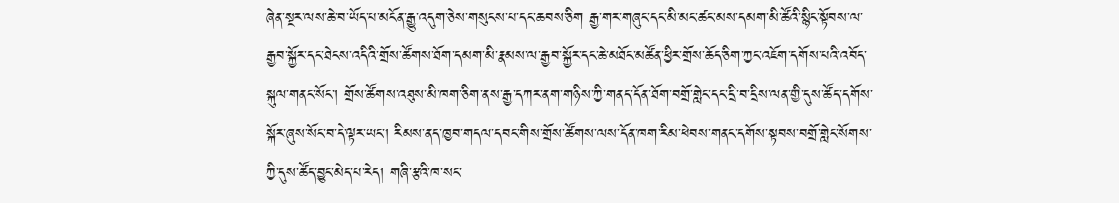ཞེན་སྔར་ལས་ཆེ་བ་ཡོད་པ་མངོན་རྒྱུ་འདུག་ཅེས་གསུངས་པ་དང་ཆབས་ཅིག རྒྱ་གར་གཞུང་དང་མི་མང་ཚང་མས་དམག་མི་ཚོའི་སྙིང་སྟོབས་ལ་རྒྱབ་སྐྱོར་དང་ཐེངས་འདིའི་གྲོས་ཚོགས་ཐོག་དམག་མི་རྣམས་ལ་རྒྱབ་སྐྱོར་དང་ཆེ་མཐོང་མཚོན་ཕྱིར་གྲོས་ཆོད་ཅིག་ཀྱང་འཇོག་དགོས་པའི་འབོད་སྐུལ་གནང་སོང་། གྲོས་ཚོགས་འཐུས་མི་ཁག་ཅིག་ནས་རྒྱ་དཀར་ནག་གཉིས་ཀྱི་གནད་དོན་ཐོག་བགྲོ་གླེང་དང་དྲི་བ་དྲིས་ལན་གྱི་དུས་ཚོད་དགོས་སྐོར་ཞུས་སོང་བ་དེ་ལྟར་ཡང་། རིམས་ནད་ཁྱབ་གདལ་དབང་གིས་གྲོས་ཚོགས་ལས་དོན་ཁག་རིམ་ཕེབས་གནང་དགོས་སྟབས་བགྲོ་གླེང་སོགས་ཀྱི་དུས་ཚོད་བྱུང་མེད་པ་རེད། གཞི་རྩའི་ཁ་སང་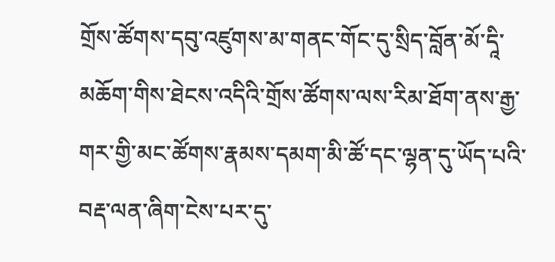གྲོས་ཚོགས་དབུ་འཛུགས་མ་གནང་གོང་དུ་སྲིད་བློན་མོ་དཱི་མཆོག་གིས་ཐེངས་འདིའི་གྲོས་ཚོགས་ལས་རིམ་ཐོག་ནས་རྒྱ་གར་གྱི་མང་ཚོགས་རྣམས་དམག་མི་ཚོ་དང་ལྷན་དུ་ཡོད་པའི་བརྡ་ལན་ཞིག་ངེས་པར་དུ་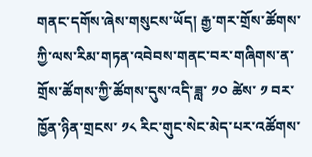གནང་དགོས་ཞེས་གསུངས་ཡོད། རྒྱ་གར་གྲོས་ཚོགས་ཀྱི་ལས་རིམ་གཏན་འབེབས་གནང་བར་གཞིགས་ན་གྲོས་ཚོགས་ཀྱི་ཚོགས་དུས་འདི་ཟླ་ ༡༠ ཚེས་ ༡ བར་ཁྱོན་ཉིན་གྲངས་ ༡༨ རིང་གུང་སེང་མེད་པར་འཚོགས་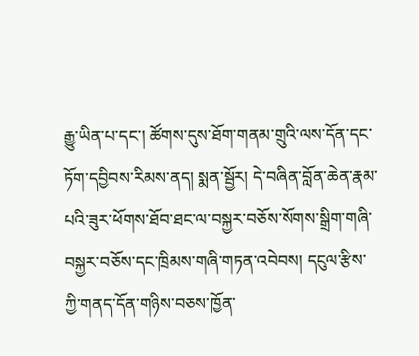རྒྱུ་ཡིན་པ་དང་། ཚོགས་དུས་ཐོག་གནམ་གྲུའི་ལས་དོན་དང་ཏོག་དབྱིབས་རིམས་ནད། སྨན་སྦྱོར། དེ་བཞིན་བློན་ཆེན་རྣམ་པའི་ཟུར་ཕོགས་ཐོབ་ཐང་ལ་བསྐྱར་བཅོས་སོགས་སྒྲིག་གཞི་བསྐྱར་བཅོས་དང་ཁྲིམས་གཞི་གཏན་འབེབས། དངུལ་རྩིས་ཀྱི་གནད་དོན་གཉིས་བཅས་ཁྱོན་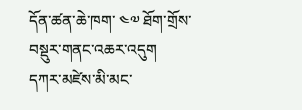དོན་ཚན་ཆེ་ཁག་ ༤༧ ཐོག་གྲོས་བསྡུར་གནང་འཆར་འདུག
དཀར་མཛེས་མི་མང་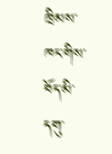ཁྲིམས་ཁང་གིས་བོད་མི་དགུ་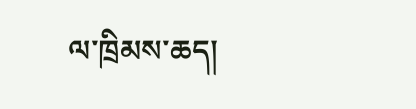ལ་ཁྲིམས་ཆད།